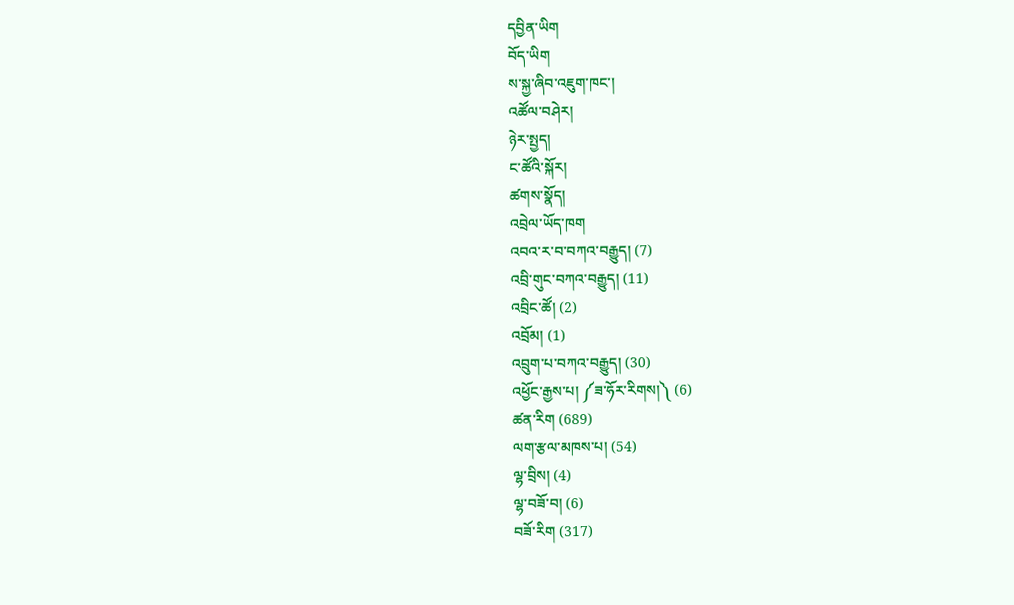དབྱིན་ཡིག
བོད་ཡིག
ས་སྐྱ་ཞིབ་འཇུག་ཁང་།
འཚོལ་བཤེར།
ཉེར་སྤྱད།
ང་ཚོའི་སྐོར།
ཚགས་སྣོད།
འབྲེལ་ཡོད་ཁག
འབའ་ར་བ་བཀའ་བརྒྱུད། (7)
འབྲི་གུང་བཀའ་བརྒྱུད། (11)
འབྲིང་ཚོ། (2)
འབྲོམ། (1)
འབྲུག་པ་བཀའ་བརྒྱུད། (30)
འཕྱོང་རྒྱས་པ། ༼ཟ་ཧོར་རིགས།༽ (6)
ཚན་རིག (689)
ལག་རྩལ་མཁས་པ། (54)
ལྷ་བྲིས། (4)
ལྷ་བཟོ་བ། (6)
བཟོ་རིག (317)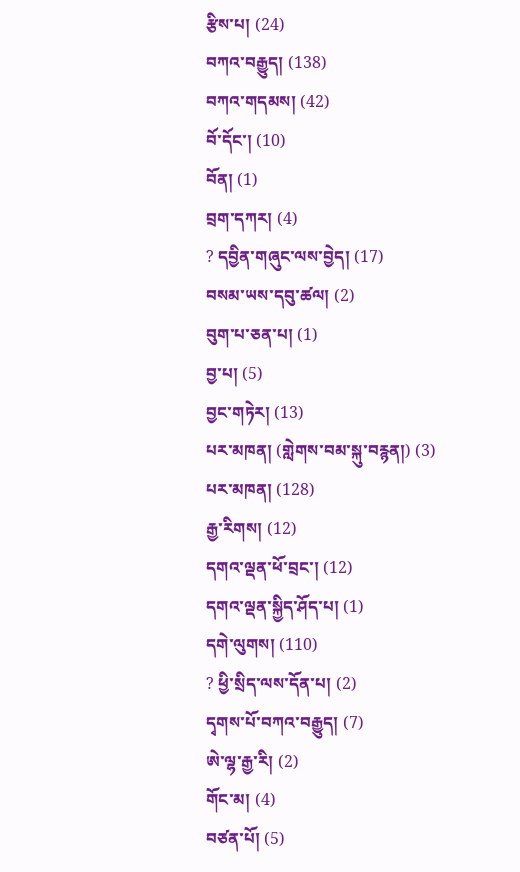རྩིས་པ། (24)
བཀའ་བརྒྱུད། (138)
བཀའ་གདམས། (42)
བོ་དོང་། (10)
བོན། (1)
བྲག་དཀར། (4)
? དབྱིན་གཞུང་ལས་བྱེད། (17)
བསམ་ཡས་དབུ་ཚལ། (2)
བུག་པ་ཅན་པ། (1)
བྱ་པ། (5)
བྱང་གཏེར། (13)
པར་མཁན། (གླེགས་བམ་སྐུ་བརྙན།) (3)
པར་མཁན། (128)
རྒྱ་རིགས། (12)
དགའ་ལྡན་ཕོ་བྲང་། (12)
དགའ་ལྡན་སྐྱིད་ཤོད་པ། (1)
དགེ་ལུགས། (110)
? ཕྱི་སྲིད་ལས་དོན་པ། (2)
དྭགས་པོ་བཀའ་བརྒྱུད། (7)
ཨེ་ལྷ་རྒྱ་རི། (2)
གོང་མ། (4)
བཙན་པོ། (5)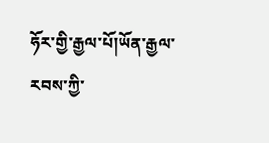ཧོར་གྱི་རྒྱལ་པོ།ཡོན་རྒྱལ་རབས་ཀྱི་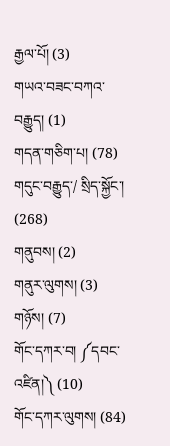རྒྱལ་པོ། (3)
གཡའ་བཟང་བཀའ་བརྒྱུད། (1)
གདན་གཅིག་པ། (78)
གདུང་བརྒྱུད་/ སྲིད་སྐྱོང་། (268)
གནུབས། (2)
གནུར་ལུགས། (3)
གཉོས། (7)
གོང་དཀར་བ། ༼དབང་འཛིན།༽ (10)
གོང་དཀར་ལུགས། (84)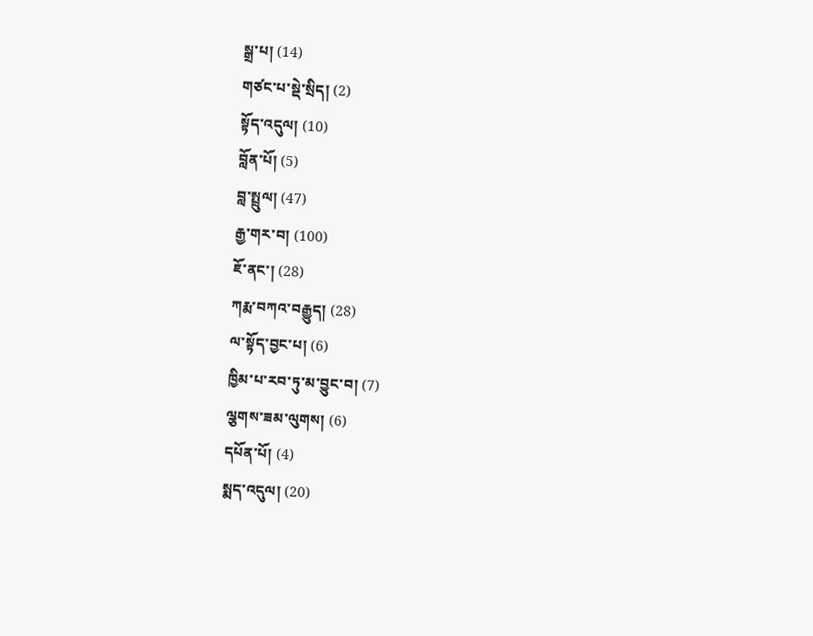སྒྲ་པ། (14)
གཙང་པ་སྡེ་སྲིད། (2)
སྟོད་འདུལ། (10)
བློན་པོ། (5)
བླ་སྤྲུལ། (47)
རྒྱ་གར་བ། (100)
ཇོ་ནང་། (28)
ཀརྨ་བཀའ་བརྒྱུད། (28)
ལ་སྟོད་བྱང་པ། (6)
ཁྱིམ་པ་རབ་ཏུ་མ་བྱུང་བ། (7)
ལྕགས་ཟམ་ལུགས། (6)
དཔོན་པོ། (4)
སྨད་འདུལ། (20)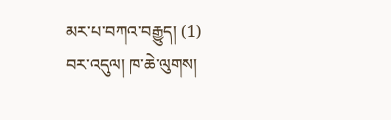མར་པ་བཀའ་བརྒྱུད། (1)
བར་འདུལ། ཁ་ཆེ་ལུགས།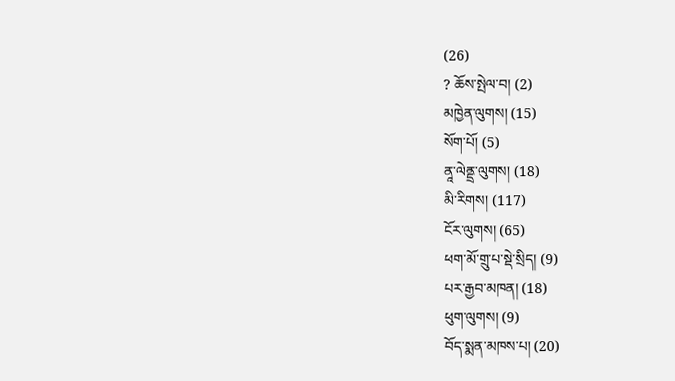(26)
? ཆོས་སྤེལ་བ། (2)
མཁྱེན་ལུགས། (15)
སོག་པོ། (5)
ནཱ་ལེནྡྲ་ལུགས། (18)
མི་རིགས། (117)
ངོར་ལུགས། (65)
ཕག་མོ་གྲུ་པ་སྡེ་སྲིད། (9)
པར་རྒྱབ་མཁན། (18)
ཕུག་ལུགས། (9)
བོད་སྨན་མཁས་པ། (20)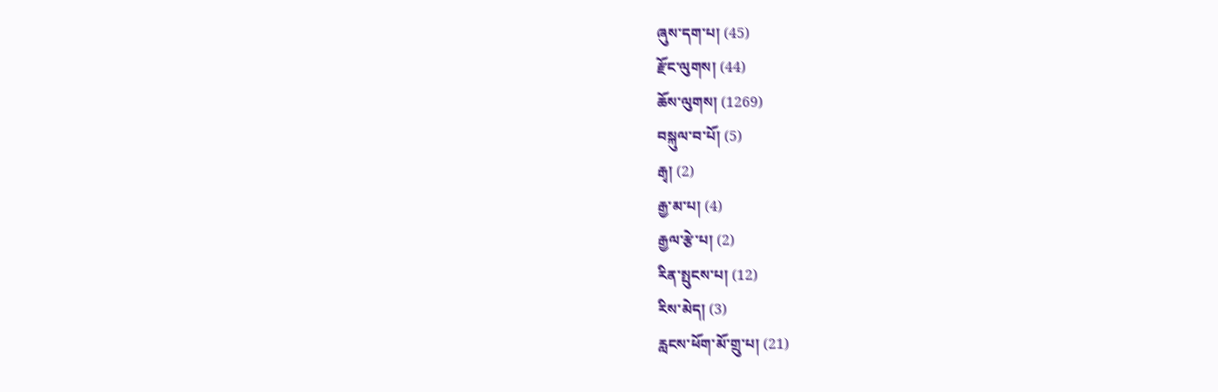ཞུས་དག་པ། (45)
རྫོང་ལུགས། (44)
ཆོས་ལུགས། (1269)
བསྐུལ་བ་པོ། (5)
རྒྭ། (2)
རྒྱ་མ་པ། (4)
རྒྱལ་རྩེ་པ། (2)
རིན་སྤུངས་པ། (12)
རིས་མེད། (3)
རླངས་ཕོག་མོ་གྲུ་པ། (21)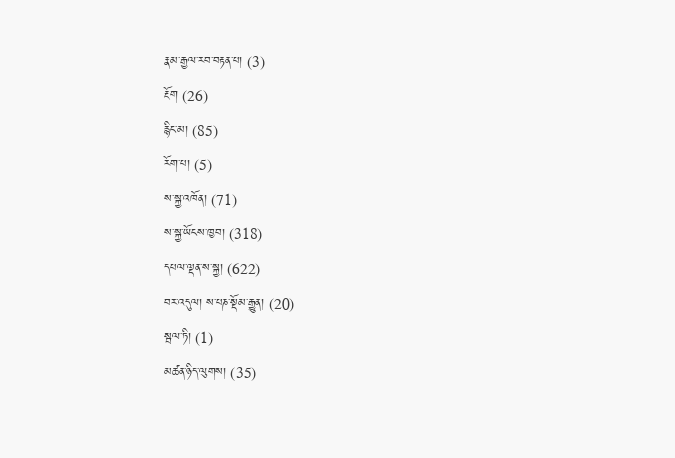རྣམ་རྒྱལ་རབ་བརྟན་པ། (3)
རྔོག (26)
རྙིང་མ། (85)
རོག་པ། (5)
ས་སྐྱ་འཁོན། (71)
ས་སྐྱ་ཡོངས་ཁྱབ། (318)
དཔལ་ལྡན་ས་སྐྱ། (622)
བར་འདུལ། ས་པཎ་སྡོམ་རྒྱུན། (20)
སྦལ་ཏི། (1)
མཚན་ཉིད་ལུགས། (35)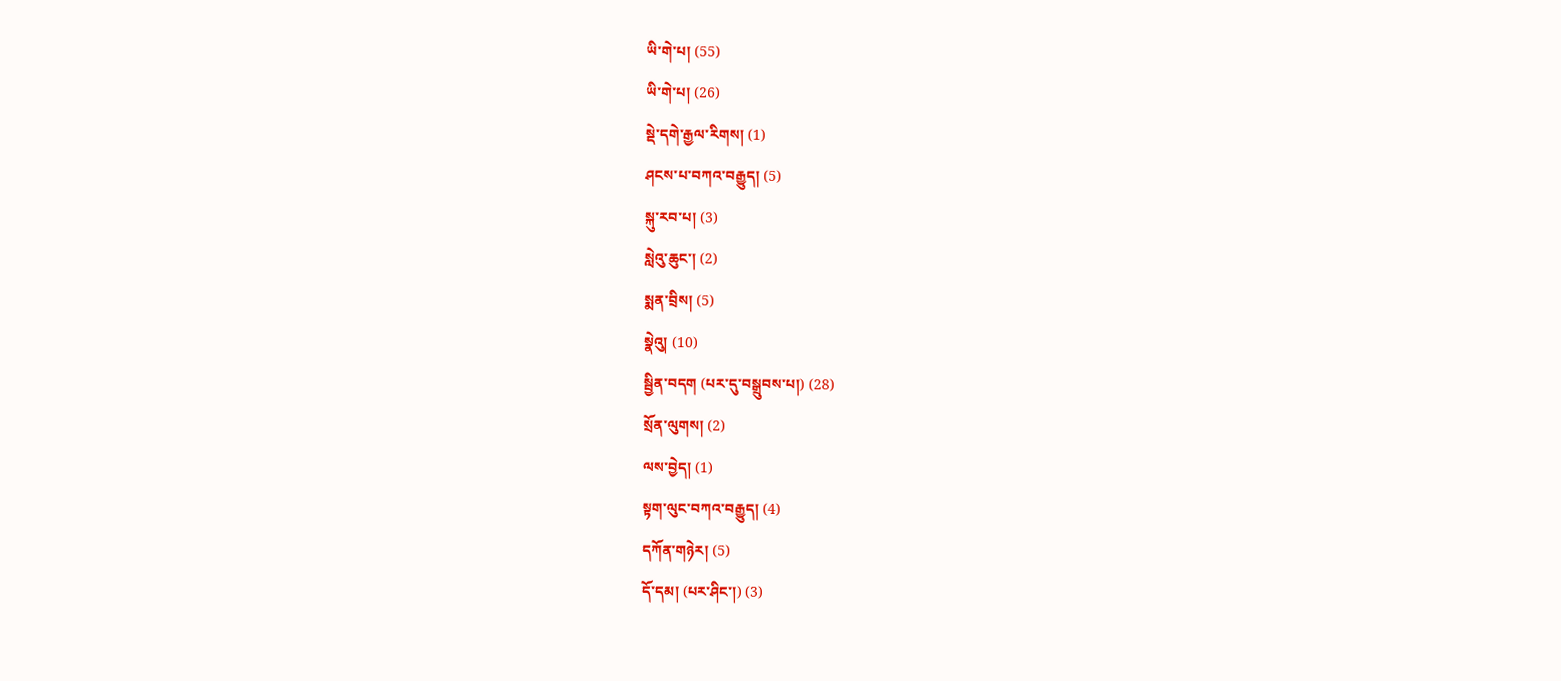ཡི་གེ་པ། (55)
ཡི་གེ་པ། (26)
སྡེ་དགེ་རྒྱལ་རིགས། (1)
ཤངས་པ་བཀའ་བརྒྱུད། (5)
སྐུ་རབ་པ། (3)
སླེའུ་ཆུང་། (2)
སྨན་བྲིས། (5)
སྣེའུ། (10)
སྦྱིན་བདག (པར་དུ་བསྒྲུབས་པ།) (28)
སྲོན་ལུགས། (2)
ལས་བྱེད། (1)
སྟག་ལུང་བཀའ་བརྒྱུད། (4)
དཀོན་གཉེར། (5)
དོ་དམ། (པར་ཤིང་།) (3)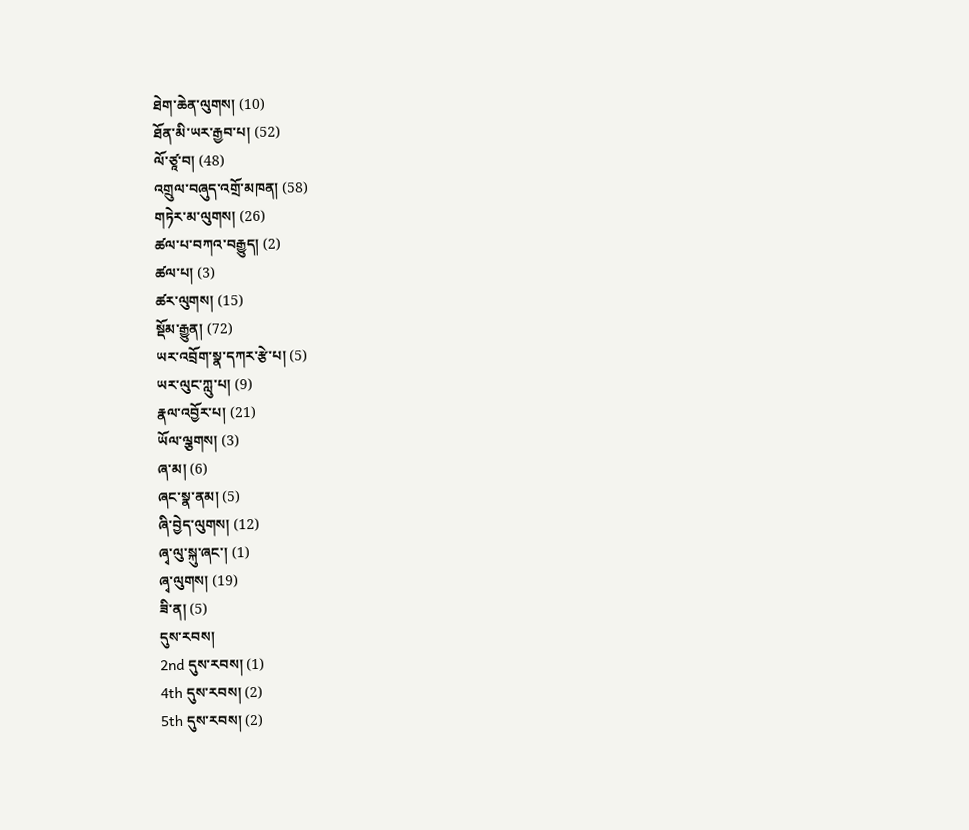ཐེག་ཆེན་ལུགས། (10)
ཐོན་མི་ཡར་རྒྱབ་པ། (52)
ལོ་ཙཱ་བ། (48)
འགྲུལ་བཞུད་འགྲོ་མཁན། (58)
གཏེར་མ་ལུགས། (26)
ཚལ་པ་བཀའ་བརྒྱུད། (2)
ཚལ་པ། (3)
ཚར་ལུགས། (15)
སྡོམ་རྒྱུན། (72)
ཡར་འབྲོག་སྣ་དཀར་རྩེ་པ། (5)
ཡར་ལུང་ཀླུ་པ། (9)
རྣལ་འབྱོར་པ། (21)
ཡོལ་ལྕགས། (3)
ཞ་མ། (6)
ཞང་སྣ་ནམ། (5)
ཞི་བྱེད་ལུགས། (12)
ཞྭ་ལུ་སྐུ་ཞང་། (1)
ཞྭ་ལུགས། (19)
ཟི་ན། (5)
དུས་རབས།
2nd དུས་རབས། (1)
4th དུས་རབས། (2)
5th དུས་རབས། (2)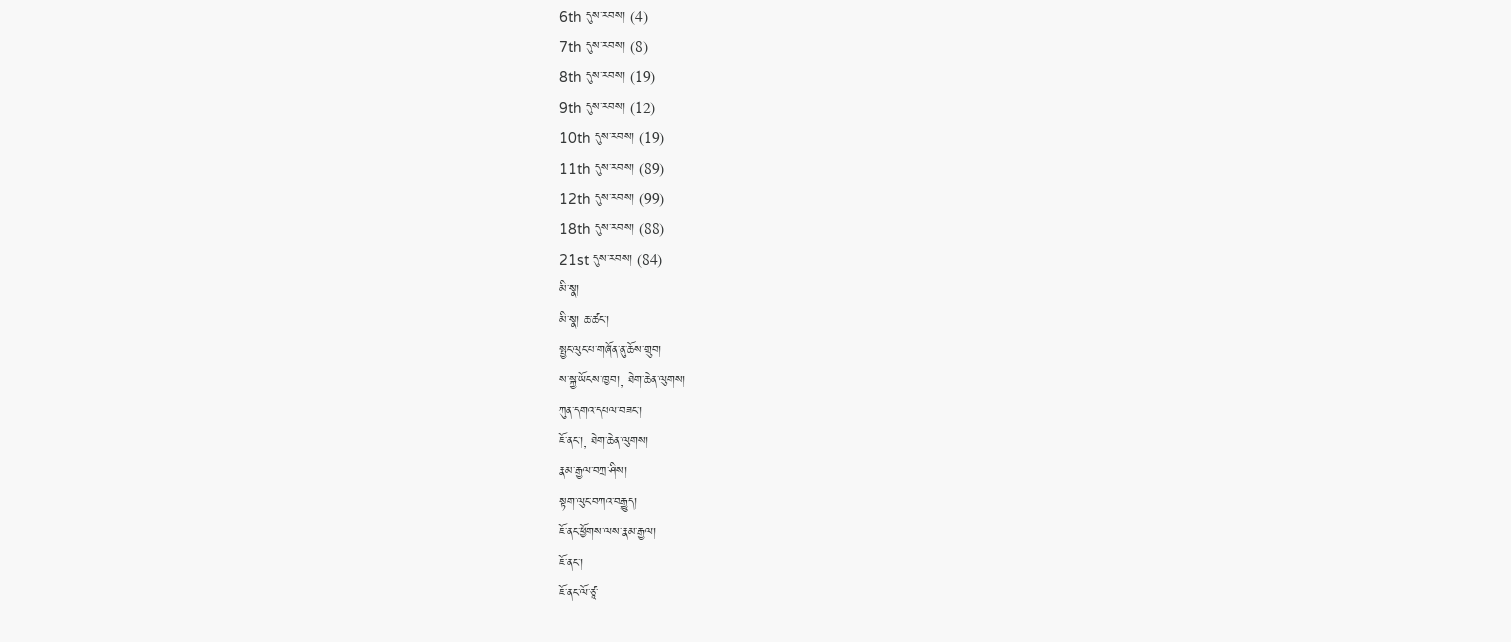6th དུས་རབས། (4)
7th དུས་རབས། (8)
8th དུས་རབས། (19)
9th དུས་རབས། (12)
10th དུས་རབས། (19)
11th དུས་རབས། (89)
12th དུས་རབས། (99)
18th དུས་རབས། (88)
21st དུས་རབས། (84)
མི་སྣ།
མི་སྣ། ཆ་ཚང་།
སྤྱང་ལུང་པ་གཞོན་ནུ་ཆོས་གྲུབ།
ས་སྐྱ་ཡོངས་ཁྱབ།, ཐེག་ཆེན་ལུགས།
ཀུན་དགའ་དཔལ་བཟང་།
ཇོ་ནང་།, ཐེག་ཆེན་ལུགས།
རྣམ་རྒྱལ་བཀྲ་ཤིས།
སྟག་ལུང་བཀའ་བརྒྱུད།
ཇོ་ནང་ཕྱོགས་ལས་རྣམ་རྒྱལ།
ཇོ་ནང་།
ཇོ་ནང་ལོ་ཙཱ་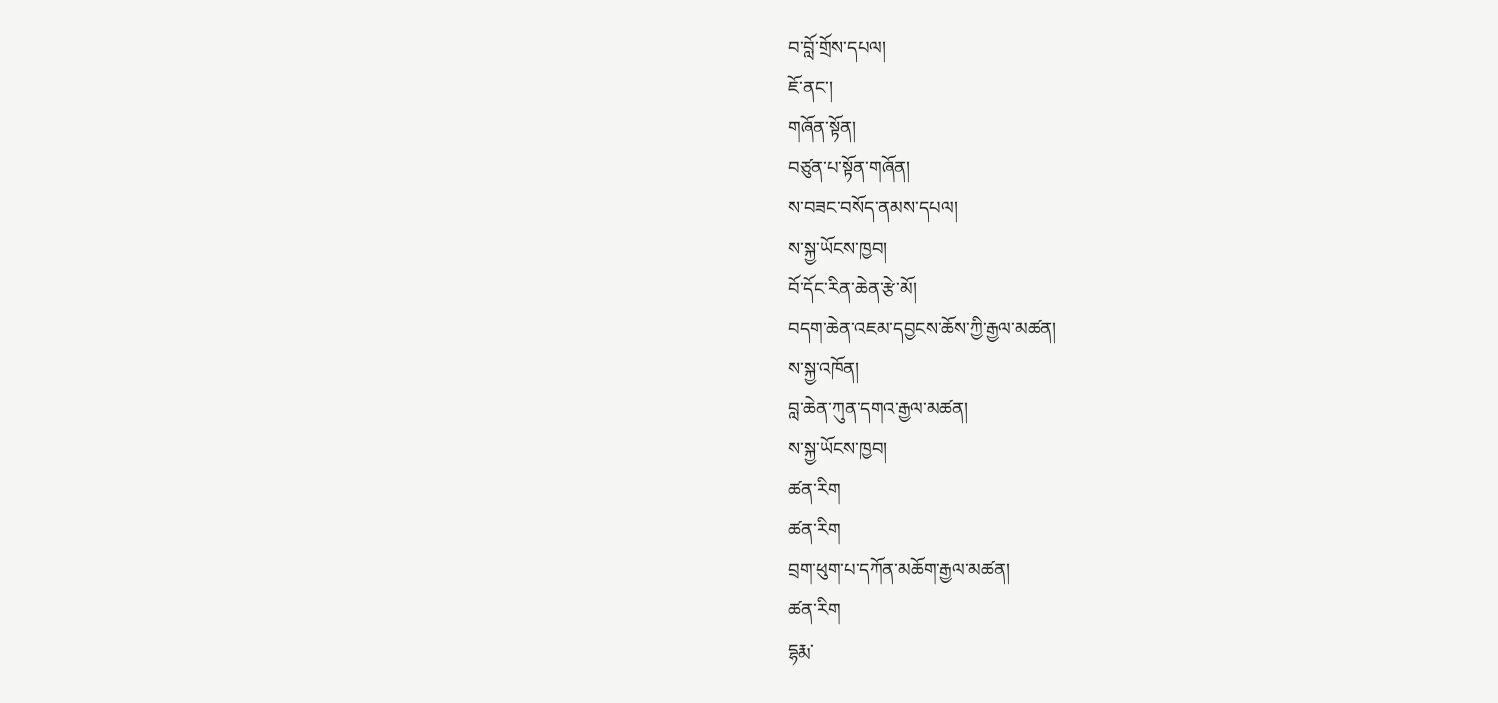བ་བློ་གྲོས་དཔལ།
ཇོ་ནང་།
གཞོན་སྟོན།
བཙུན་པ་སྟོན་གཞོན།
ས་བཟང་བསོད་ནམས་དཔལ།
ས་སྐྱ་ཡོངས་ཁྱབ།
བོ་དོང་རིན་ཆེན་རྩེ་མོ།
བདག་ཆེན་འཇམ་དབྱངས་ཆོས་ཀྱི་རྒྱལ་མཚན།
ས་སྐྱ་འཁོན།
བླ་ཆེན་ཀུན་དགའ་རྒྱལ་མཚན།
ས་སྐྱ་ཡོངས་ཁྱབ།
ཚན་རིག
ཚན་རིག
བྲག་ཕུག་པ་དཀོན་མཆོག་རྒྱལ་མཚན།
ཚན་རིག
དྷརྨ་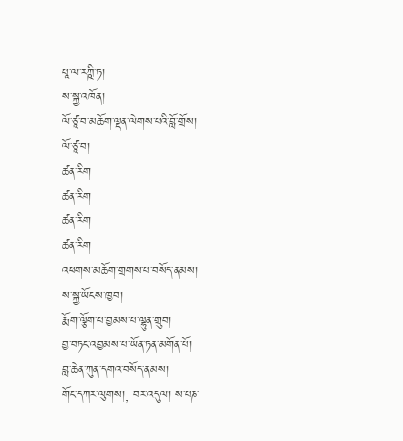པཱ་ལ་རཀྵི་ཏ།
ས་སྐྱ་འཁོན།
ལོ་ཙཱ་བ་མཆོག་ལྡན་ལེགས་པའི་བློ་གྲོས།
ལོ་ཙཱ་བ།
ཚན་རིག
ཚན་རིག
ཚན་རིག
ཚན་རིག
འཕགས་མཆོག་གྲགས་པ་བསོད་ནམས།
ས་སྐྱ་ཡོངས་ཁྱབ།
རྨོག་ལྕོག་པ་བྱམས་པ་ལྷུན་གྲུབ།
བྱ་བཏང་འབྱམས་པ་ཡོན་ཏན་མགོན་པོ།
བླ་ཆེན་ཀུན་དགའ་བསོད་ནམས།
གོང་དཀར་ལུགས།, བར་འདུལ། ས་པཎ་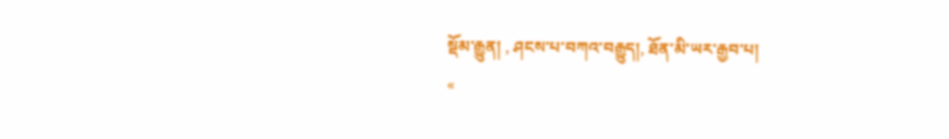སྡོམ་རྒྱུན། , ཤངས་པ་བཀའ་བརྒྱུད།, ཐོན་མི་ཡར་རྒྱབ་པ།
«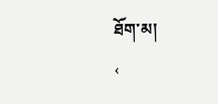ཐོག་མ།
‹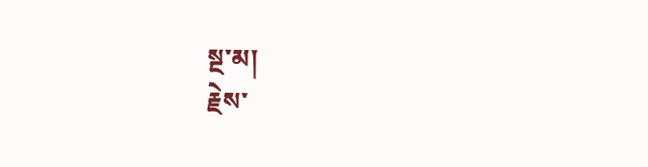སྔ་མ།
རྗེས་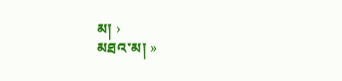མ། ›
མཐའ་མ། »